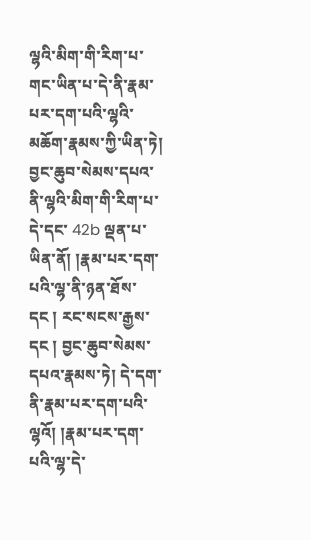ལྷའི་མིག་གི་རིག་པ་གང་ཡིན་པ་དེ་ནི་རྣམ་པར་དག་པའི་ལྷའི་མཆོག་རྣམས་ཀྱི་ཡིན་ཏེ། བྱང་ཆུབ་སེམས་དཔའ་ནི་ལྷའི་མིག་གི་རིག་པ་དེ་དང་ 42b ལྡན་པ་ཡིན་ནོ། །རྣམ་པར་དག་པའི་ལྷ་ནི་ཉན་ཐོས་དང ། རང་སངས་རྒྱས་དང ། བྱང་ཆུབ་སེམས་དཔའ་རྣམས་ཏེ། དེ་དག་ནི་རྣམ་པར་དག་པའི་ལྷའོ། །རྣམ་པར་དག་པའི་ལྷ་དེ་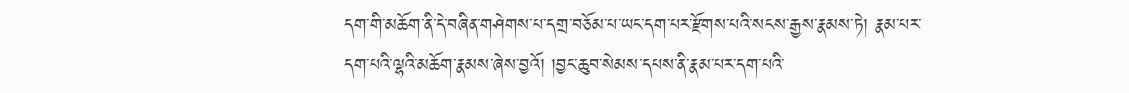དག་གི་མཆོག་ནི་དེ་བཞིན་གཤེགས་པ་དགྲ་བཅོམ་པ་ཡང་དག་པར་རྫོགས་པའི་སངས་རྒྱས་རྣམས་ཏེ། རྣམ་པར་དག་པའི་ལྷའི་མཆོག་རྣམས་ཞེས་བྱའོ། །བྱང་ཆུབ་སེམས་དཔས་ནི་རྣམ་པར་དག་པའི་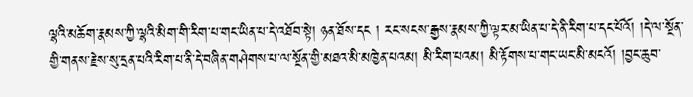ལྷའི་མཆོག་རྣམས་ཀྱི་ལྷའི་མིག་གི་རིག་པ་གང་ཡིན་པ་དེ་འཐོབ་སྟེ། ཉན་ཐོས་དང ། རང་སངས་རྒྱས་རྣམས་ཀྱི་ལྟར་མ་ཡིན་པ་དེ་ནི་རིག་པ་དང་པོའོ། །དེ་ལ་སྔོན་གྱི་གནས་རྗེས་སུ་དྲན་པའི་རིག་པ་ནི་དེ་བཞིན་གཤེགས་པ་ལ་སྔོན་གྱི་མཐའ་མི་མཁྱེན་པའམ། མི་རིག་པའམ། མི་རྟོགས་པ་གང་ཡང་མི་མངའོ། །བྱང་ཆུབ་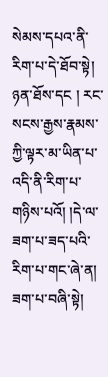སེམས་དཔའ་ནི་རིག་པ་དེ་ཐོབ་སྟེ། ཉན་ཐོས་དང ། རང་སངས་རྒྱས་རྣམས་ཀྱི་ལྟར་མ་ཡིན་པ་འདི་ནི་རིག་པ་གཉིས་པའོ། །དེ་ལ་ཟག་པ་ཟད་པའི་རིག་པ་གང་ཞེ་ན། ཟག་པ་བཞི་སྟེ།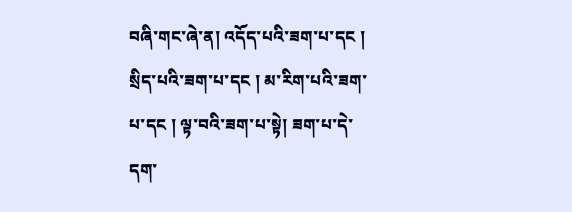བཞི་གང་ཞེ་ན། འདོད་པའི་ཟག་པ་དང ། སྲིད་པའི་ཟག་པ་དང ། མ་རིག་པའི་ཟག་པ་དང ། ལྟ་བའི་ཟག་པ་སྟེ། ཟག་པ་དེ་དག་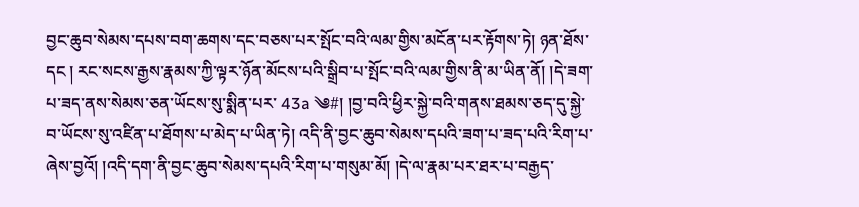བྱང་ཆུབ་སེམས་དཔས་བག་ཆགས་དང་བཅས་པར་སྤོང་བའི་ལམ་གྱིས་མངོན་པར་རྟོགས་ཏེ། ཉན་ཐོས་དང ། རང་སངས་རྒྱས་རྣམས་ཀྱི་ལྟར་ཉོན་མོངས་པའི་སྒྲིབ་པ་སྤོང་བའི་ལམ་གྱིས་ནི་མ་ཡིན་ནོ། །དེ་ཟག་པ་ཟད་ནས་སེམས་ཅན་ཡོངས་སུ་སྨིན་པར་ 43a ༄#། །བྱ་བའི་ཕྱིར་སྐྱེ་བའི་གནས་ཐམས་ཅད་དུ་སྐྱེ་བ་ཡོངས་སུ་འཛིན་པ་ཐོགས་པ་མེད་པ་ཡིན་ཏེ། འདི་ནི་བྱང་ཆུབ་སེམས་དཔའི་ཟག་པ་ཟད་པའི་རིག་པ་ཞེས་བྱའོ། །འདི་དག་ནི་བྱང་ཆུབ་སེམས་དཔའི་རིག་པ་གསུམ་མོ། །དེ་ལ་རྣམ་པར་ཐར་པ་བརྒྱད་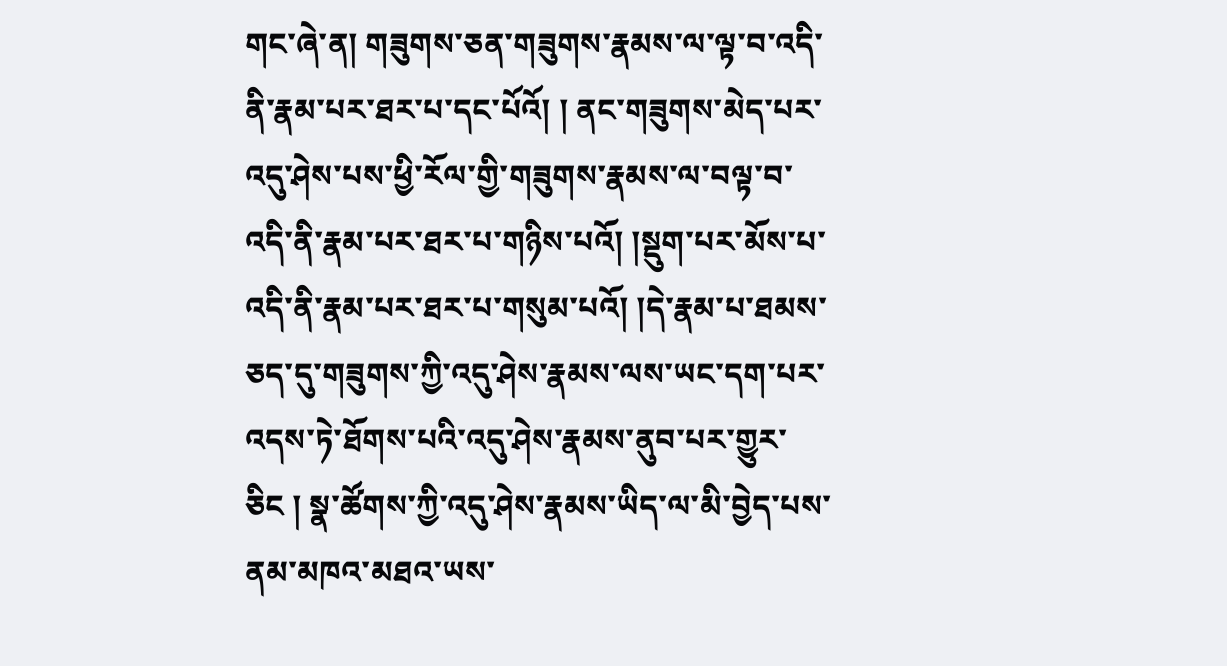གང་ཞེ་ན། གཟུགས་ཅན་གཟུགས་རྣམས་ལ་ལྟ་བ་འདི་ནི་རྣམ་པར་ཐར་པ་དང་པོའོ། ། ནང་གཟུགས་མེད་པར་འདུ་ཤེས་པས་ཕྱི་རོལ་གྱི་གཟུགས་རྣམས་ལ་བལྟ་བ་འདི་ནི་རྣམ་པར་ཐར་པ་གཉིས་པའོ། །སྡུག་པར་མོས་པ་འདི་ནི་རྣམ་པར་ཐར་པ་གསུམ་པའོ། །དེ་རྣམ་པ་ཐམས་ཅད་དུ་གཟུགས་ཀྱི་འདུ་ཤེས་རྣམས་ལས་ཡང་དག་པར་འདས་ཏེ་ཐོགས་པའི་འདུ་ཤེས་རྣམས་ནུབ་པར་གྱུར་ཅིང ། སྣ་ཚོགས་ཀྱི་འདུ་ཤེས་རྣམས་ཡིད་ལ་མི་བྱེད་པས་ནམ་མཁའ་མཐའ་ཡས་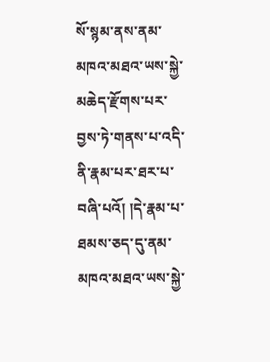སོ་སྙམ་ནས་ནམ་མཁའ་མཐའ་ཡས་སྐྱེ་མཆེད་རྫོགས་པར་བྱས་ཏེ་གནས་པ་འདི་ནི་རྣམ་པར་ཐར་པ་བཞི་པའོ། །དེ་རྣམ་པ་ཐམས་ཅད་དུ་ནམ་མཁའ་མཐའ་ཡས་སྐྱེ་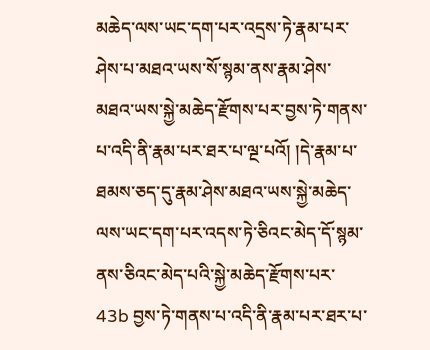མཆེད་ལས་ཡང་དག་པར་འདྲས་ཏེ་རྣམ་པར་ཤེས་པ་མཐའ་ཡས་སོ་སྙམ་ནས་རྣམ་ཤེས་མཐའ་ཡས་སྐྱེ་མཆེད་རྫོགས་པར་བྱས་ཏེ་གནས་པ་འདི་ནི་རྣམ་པར་ཐར་པ་ལྔ་པའོ། །དེ་རྣམ་པ་ཐམས་ཅད་དུ་རྣམ་ཤེས་མཐའ་ཡས་སྐྱེ་མཆེད་ལས་ཡང་དག་པར་འདས་ཏེ་ཅིའང་མེད་དོ་སྙམ་ནས་ཅིའང་མེད་པའི་སྐྱེ་མཆེད་རྫོགས་པར་ 43b བྱས་ཏེ་གནས་པ་འདི་ནི་རྣམ་པར་ཐར་པ་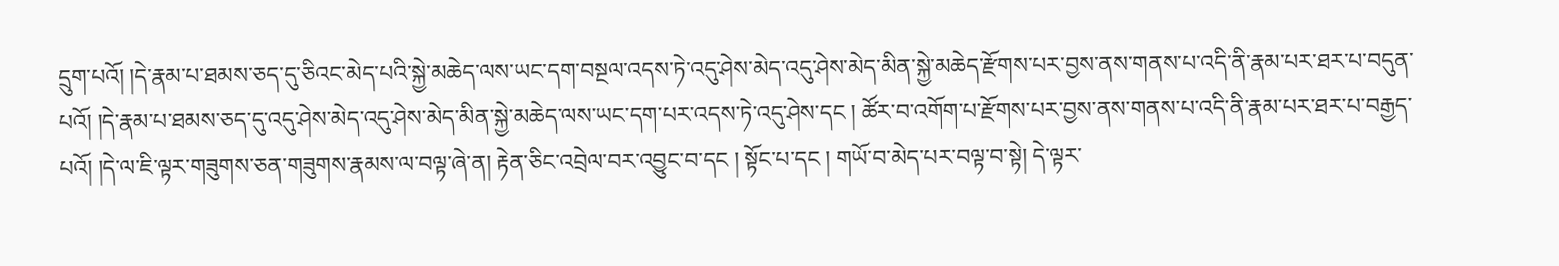དྲུག་པའོ། །དེ་རྣམ་པ་ཐམས་ཅད་དུ་ཅིའང་མེད་པའི་སྐྱེ་མཆེད་ལས་ཡང་དག་བསྔལ་འདས་ཏེ་འདུ་ཤེས་མེད་འདུ་ཤེས་མེད་མིན་སྐྱེ་མཆེད་རྫོགས་པར་བྱས་ནས་གནས་པ་འདི་ནི་རྣམ་པར་ཐར་པ་བདུན་པའོ། །དེ་རྣམ་པ་ཐམས་ཅད་དུ་འདུ་ཤེས་མེད་འདུ་ཤེས་མེད་མིན་སྐྱེ་མཆེད་ལས་ཡང་དག་པར་འདས་ཏེ་འདུ་ཤེས་དང ། ཚོར་བ་འགོག་པ་རྫོགས་པར་བྱས་ནས་གནས་པ་འདི་ནི་རྣམ་པར་ཐར་པ་བརྒྱད་པའོ། །དེ་ལ་ཇི་ལྟར་གཟུགས་ཅན་གཟུགས་རྣམས་ལ་བལྟ་ཞེ་ན། རྟེན་ཅིང་འབྲེལ་བར་འབྱུང་བ་དང ། སྟོང་པ་དང ། གཡོ་བ་མེད་པར་བལྟ་བ་སྟེ། དེ་ལྟར་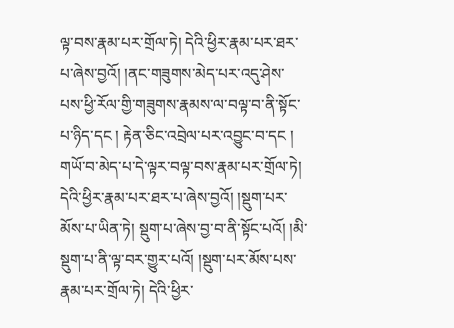ལྟ་བས་རྣམ་པར་གྲོལ་ཏེ། དེའི་ཕྱིར་རྣམ་པར་ཐར་པ་ཞེས་བྱའོ། །ནང་གཟུགས་མེད་པར་འདུ་ཤེས་པས་ཕྱི་རོལ་གྱི་གཟུགས་རྣམས་ལ་བལྟ་བ་ནི་སྟོང་པ་ཉིད་དང ། རྟེན་ཅིང་འབྲེལ་པར་འབྱུང་བ་དང ། གཡོ་བ་མེད་པ་དེ་ལྟར་བལྟ་བས་རྣམ་པར་གྲོལ་ཏེ། དེའི་ཕྱིར་རྣམ་པར་ཐར་པ་ཞེས་བྱའོ། །སྡུག་པར་མོས་པ་ཡིན་ཏེ། སྡུག་པ་ཞེས་བྱ་བ་ནི་སྟོང་པའོ། །མི་སྡུག་པ་ནི་ལྟ་བར་གྱུར་པའོ། །སྡུག་པར་མོས་པས་རྣམ་པར་གྲོལ་ཏེ། དེའི་ཕྱིར་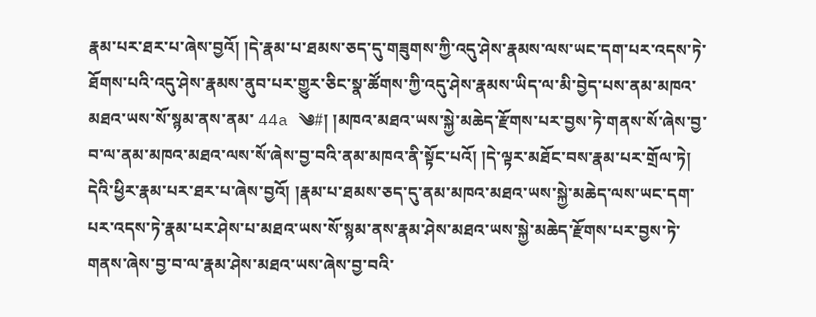རྣམ་པར་ཐར་པ་ཞེས་བྱའོ། །དེ་རྣམ་པ་ཐམས་ཅད་དུ་གཟུགས་ཀྱི་འདུ་ཤེས་རྣམས་ལས་ཡང་དག་པར་འདས་ཏེ་ཐོགས་པའི་འདུ་ཤེས་རྣམས་ནུབ་པར་གྱུར་ཅིང་སྣ་ཚོགས་ཀྱི་འདུ་ཤེས་རྣམས་ཡིད་ལ་མི་བྱེད་པས་ནམ་མཁའ་མཐའ་ཡས་སོ་སྙམ་ནས་ནམ་ 44a ༄#། །མཁའ་མཐའ་ཡས་སྐྱེ་མཆེད་རྫོགས་པར་བྱས་ཏེ་གནས་སོ་ཞེས་བྱ་བ་ལ་ནམ་མཁའ་མཐའ་ལས་སོ་ཞེས་བྱ་བའི་ནམ་མཁའ་ནི་སྟོང་པའོ། །དེ་ལྟར་མཐོང་བས་རྣམ་པར་གྲོལ་ཏེ། དེའི་ཕྱིར་རྣམ་པར་ཐར་པ་ཞེས་བྱའོ། །རྣམ་པ་ཐམས་ཅད་དུ་ནམ་མཁའ་མཐའ་ཡས་སྐྱེ་མཆེད་ལས་ཡང་དག་པར་འདས་ཏེ་རྣམ་པར་ཤེས་པ་མཐའ་ཡས་སོ་སྙམ་ནས་རྣམ་ཤེས་མཐའ་ཡས་སྐྱེ་མཆེད་རྫོགས་པར་བྱས་ཏེ་གནས་ཞེས་བྱ་བ་ལ་རྣམ་ཤེས་མཐའ་ཡས་ཞེས་བྱ་བའི་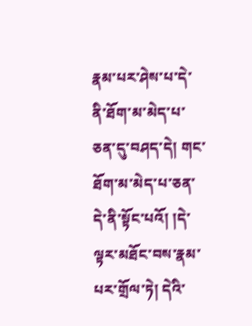རྣམ་པར་ཤེས་པ་དེ་ནི་ཐོག་མ་མེད་པ་ཅན་དུ་བཤད་དེ། གང་ཐོག་མ་མེད་པ་ཅན་དེ་ནི་སྟོང་པའོ། །དེ་ལྟར་མཐོང་བས་རྣམ་པར་གྲོལ་ཏེ། དེའི་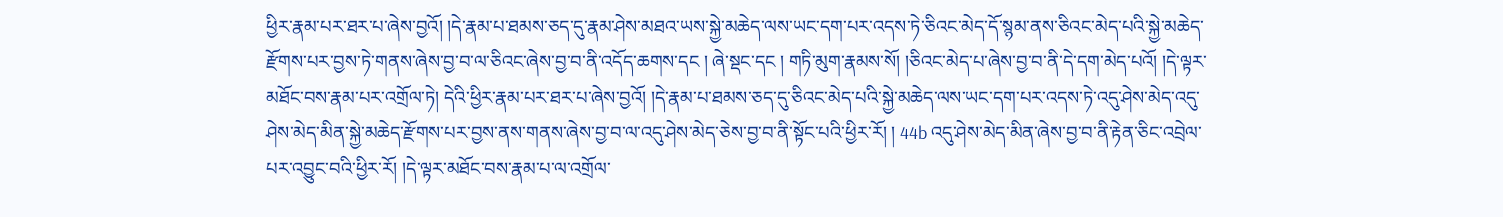ཕྱིར་རྣམ་པར་ཐར་པ་ཞེས་བྱའོ། །དེ་རྣམ་པ་ཐམས་ཅད་དུ་རྣམ་ཤེས་མཐའ་ཡས་སྐྱེ་མཆེད་ལས་ཡང་དག་པར་འདས་ཏེ་ཅིའང་མེད་དོ་སྙམ་ནས་ཅིའང་མེད་པའི་སྐྱེ་མཆེད་རྫོགས་པར་བྱས་ཏེ་གནས་ཞེས་བྱ་བ་ལ་ཅིའང་ཞེས་བྱ་བ་ནི་འདོད་ཆགས་དང ། ཞེ་སྡང་དང ། གཏི་མུག་རྣམས་སོ། །ཅིའང་མེད་པ་ཞེས་བྱ་བ་ནི་དེ་དག་མེད་པའོ། །དེ་ལྟར་མཐོང་བས་རྣམ་པར་འགྲོལ་ཏེ། དེའི་ཕྱིར་རྣམ་པར་ཐར་པ་ཞེས་བྱའོ། །དེ་རྣམ་པ་ཐམས་ཅད་དུ་ཅིའང་མེད་པའི་སྐྱེ་མཆེད་ལས་ཡང་དག་པར་འདས་ཏེ་འདུ་ཤེས་མེད་འདུ་ཤེས་མེད་མིན་སྐྱེ་མཆེད་རྫོགས་པར་བྱས་ནས་གནས་ཞེས་བྱ་བ་ལ་འདུ་ཤེས་མེད་ཅེས་བྱ་བ་ནི་སྟོང་པའི་ཕྱིར་རོ། ། 44b འདུ་ཤེས་མེད་མིན་ཞེས་བྱ་བ་ནི་རྟེན་ཅིང་འབྲེལ་པར་འབྱུང་བའི་ཕྱིར་རོ། །དེ་ལྟར་མཐོང་བས་རྣམ་པ་ལ་འགྲོལ་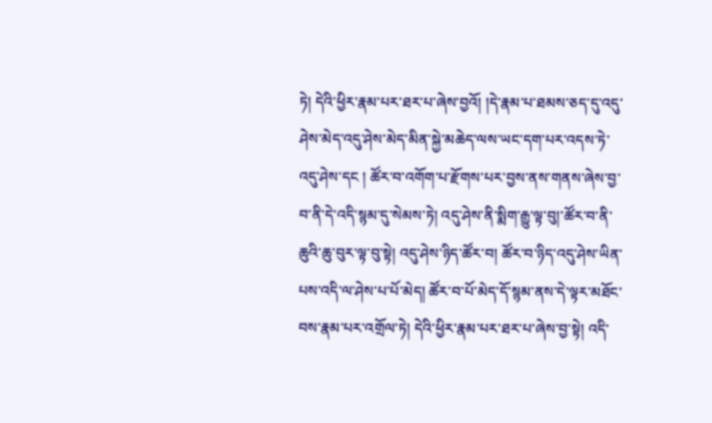ཏེ། དེའི་ཕྱིར་རྣམ་པར་ཐར་པ་ཞེས་བྱའོ། །དེ་རྣམ་པ་ཐམས་ཅད་དུ་འདུ་ཤེས་མེད་འདུ་ཤེས་མེད་མིན་སྐྱེ་མཆེད་ལས་ཡང་དག་པར་འདས་ཏེ་འདུ་ཤེས་དང ། ཚོར་བ་འགོག་པ་རྫོགས་པར་བྱས་ནས་གནས་ཞེས་བྱ་བ་ནི་དེ་འདི་སྙམ་དུ་སེམས་ཏེ། འདུ་ཤེས་ནི་སྨིག་རྒྱུ་ལྟ་བུ།་ཚོར་བ་ནི་ཆུའི་ཆུ་བུར་ལྟ་བུ་སྟེ། འདུ་ཤེས་ཉིད་ཚོར་བ། ཚོར་བ་ཉིད་འདུ་ཤེས་ཡིན་པས་འདི་ལ་ཤེས་པ་པོ་མེད། ཚོར་བ་པོ་མེད་དོ་སྙམ་ནས་དེ་ལྟར་མཐོང་བས་རྣམ་པར་འགྲོལ་ཏེ། དེའི་ཕྱིར་རྣམ་པར་ཐར་པ་ཞེས་བྱ་སྟེ། འདི་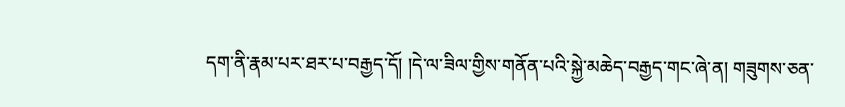དག་ནི་རྣམ་པར་ཐར་པ་བརྒྱད་དོ། །དེ་ལ་ཟིལ་གྱིས་གནོན་པའི་སྐྱེ་མཆེད་བརྒྱད་གང་ཞེ་ན། གཟུགས་ཅན་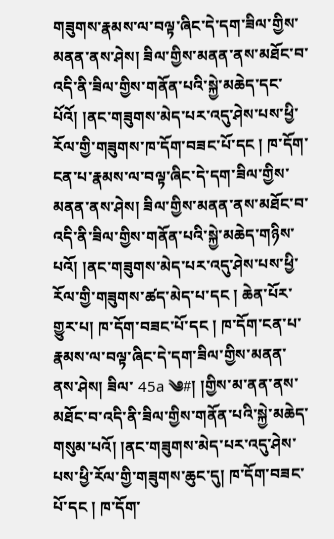གཟུགས་རྣམས་ལ་བལྟ་ཞིང་དེ་དག་ཟིལ་གྱིས་མནན་ནས་ཤེས། ཟིལ་གྱིས་མནན་ནས་མཐོང་བ་འདི་ནི་ཟིལ་གྱིས་གནོན་པའི་སྐྱེ་མཆེད་དང་པོའོ། །ནང་གཟུགས་མེད་པར་འདུ་ཤེས་པས་ཕྱི་རོལ་གྱི་གཟུགས་ཁ་དོག་བཟང་པོ་དང ། ཁ་དོག་ངན་པ་རྣམས་ལ་བལྟ་ཞིང་དེ་དག་ཟིལ་གྱིས་མནན་ནས་ཤེས། ཟིལ་གྱིས་མནན་ནས་མཐོང་བ་འདི་ནི་ཟིལ་གྱིས་གནོན་པའི་སྐྱེ་མཆེད་གཉིས་པའོ། །ནང་གཟུགས་མེད་པར་འདུ་ཤེས་པས་ཕྱི་རོལ་གྱི་གཟུགས་ཚད་མེད་པ་དང ། ཆེན་པོར་གྱུར་པ། ཁ་དོག་བཟང་པོ་དང ། ཁ་དོག་ངན་པ་རྣམས་ལ་བལྟ་ཞིང་དེ་དག་ཟིལ་གྱིས་མནན་ནས་ཤེས། ཟིལ་ 45a ༄#། །གྱིས་མ་ནན་ནས་མཐོང་བ་འདི་ནི་ཟིལ་གྱིས་གནོན་པའི་སྐྱེ་མཆེད་གསུམ་པའོ། །ནང་གཟུགས་མེད་པར་འདུ་ཤེས་པས་ཕྱི་རོལ་གྱི་གཟུགས་ཆུང་དུ། ཁ་དོག་བཟང་པོ་དང ། ཁ་དོག་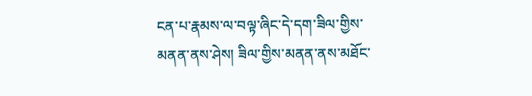ངན་པ་རྣམས་ལ་བལྟ་ཞིང་དེ་དག་ཟིལ་གྱིས་མནན་ནས་ཤེས། ཟིལ་གྱིས་མནན་ནས་མཐོང་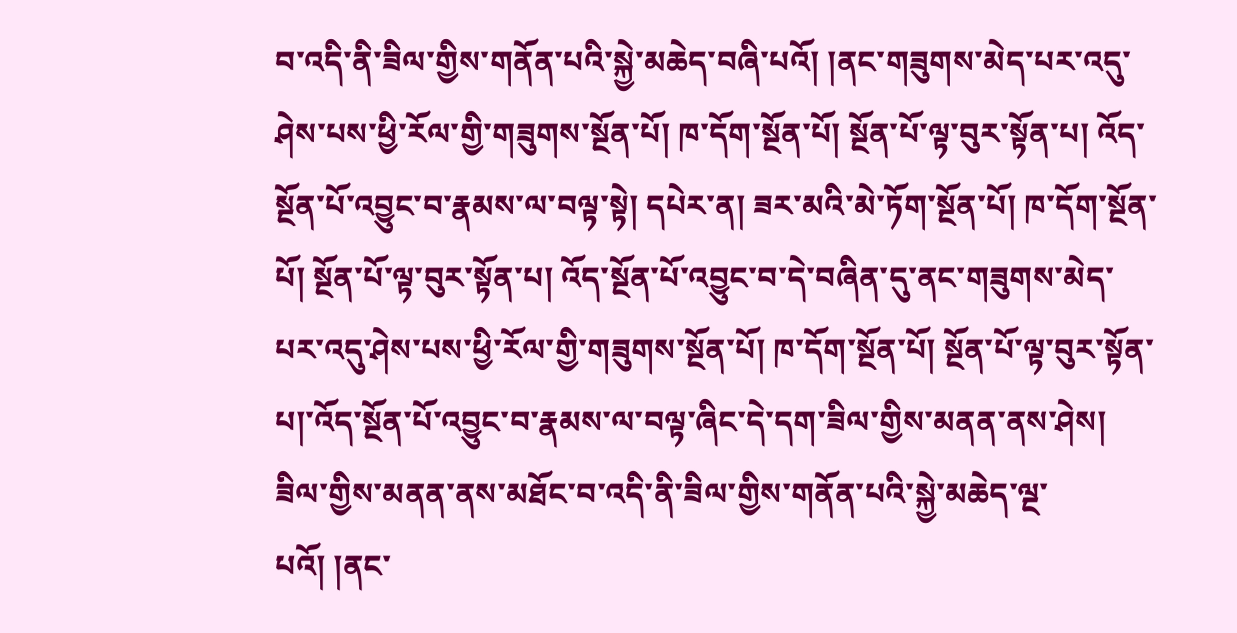བ་འདི་ནི་ཟིལ་གྱིས་གནོན་པའི་སྐྱེ་མཆེད་བཞི་པའོ། །ནང་གཟུགས་མེད་པར་འདུ་ཤེས་པས་ཕྱི་རོལ་གྱི་གཟུགས་སྔོན་པོ། ཁ་དོག་སྔོན་པོ། སྔོན་པོ་ལྟ་བུར་སྟོན་པ། འོད་སྔོན་པོ་འབྱུང་བ་རྣམས་ལ་བལྟ་སྟེ། དཔེར་ན། ཟར་མའི་མེ་ཏོག་སྔོན་པོ། ཁ་དོག་སྔོན་པོ། སྔོན་པོ་ལྟ་བུར་སྟོན་པ། འོད་སྔོན་པོ་འབྱུང་བ་དེ་བཞིན་དུ་ནང་གཟུགས་མེད་པར་འདུ་ཤེས་པས་ཕྱི་རོལ་གྱི་གཟུགས་སྔོན་པོ། ཁ་དོག་སྔོན་པོ། སྔོན་པོ་ལྟ་བུར་སྟོན་པ།་འོད་སྔོན་པོ་འབྱུང་བ་རྣམས་ལ་བལྟ་ཞིང་དེ་དག་ཟིལ་གྱིས་མནན་ནས་ཤེས། ཟིལ་གྱིས་མནན་ནས་མཐོང་བ་འདི་ནི་ཟིལ་གྱིས་གནོན་པའི་སྐྱེ་མཆེད་ལྔ་པའོ། །ནང་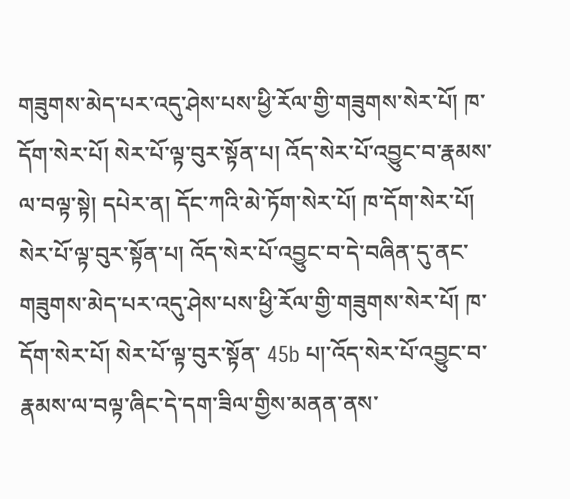གཟུགས་མེད་པར་འདུ་ཤེས་པས་ཕྱི་རོལ་གྱི་གཟུགས་སེར་པོ། ཁ་དོག་སེར་པོ། སེར་པོ་ལྟ་བུར་སྟོན་པ། འོད་སེར་པོ་འབྱུང་བ་རྣམས་ལ་བལྟ་སྟེ། དཔེར་ན། དོང་ཀའི་མེ་ཏོག་སེར་པོ། ཁ་དོག་སེར་པོ། སེར་པོ་ལྟ་བུར་སྟོན་པ། འོད་སེར་པོ་འབྱུང་བ་དེ་བཞིན་དུ་ནང་གཟུགས་མེད་པར་འདུ་ཤེས་པས་ཕྱི་རོལ་གྱི་གཟུགས་སེར་པོ། ཁ་དོག་སེར་པོ། སེར་པོ་ལྟ་བུར་སྟོན་ 45b པ།་འོད་སེར་པོ་འབྱུང་བ་རྣམས་ལ་བལྟ་ཞིང་དེ་དག་ཟིལ་གྱིས་མནན་ནས་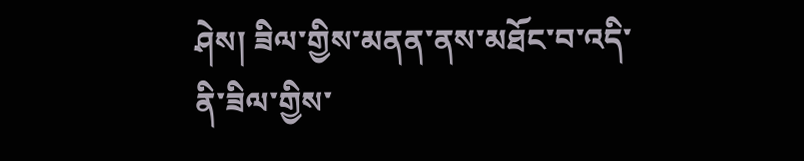ཤེས། ཟིལ་གྱིས་མནན་ནས་མཐོང་བ་འདི་ནི་ཟིལ་གྱིས་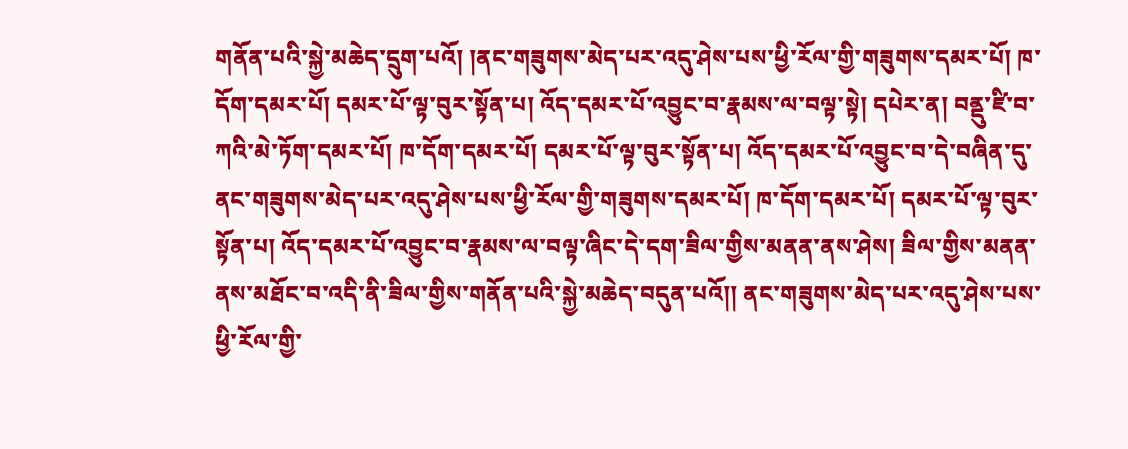གནོན་པའི་སྐྱེ་མཆེད་དྲུག་པའོ། །ནང་གཟུགས་མེད་པར་འདུ་ཤེས་པས་ཕྱི་རོལ་གྱི་གཟུགས་དམར་པོ། ཁ་དོག་དམར་པོ། དམར་པོ་ལྟ་བུར་སྟོན་པ། འོད་དམར་པོ་འབྱུང་བ་རྣམས་ལ་བལྟ་སྟེ། དཔེར་ན། བནྡུ་ཛི་བ་ཀའི་མེ་ཏོག་དམར་པོ། ཁ་དོག་དམར་པོ། དམར་པོ་ལྟ་བུར་སྟོན་པ། འོད་དམར་པོ་འབྱུང་བ་དེ་བཞིན་དུ་ནང་གཟུགས་མེད་པར་འདུ་ཤེས་པས་ཕྱི་རོལ་གྱི་གཟུགས་དམར་པོ། ཁ་དོག་དམར་པོ། དམར་པོ་ལྟ་བུར་སྟོན་པ། འོད་དམར་པོ་འབྱུང་བ་རྣམས་ལ་བལྟ་ཞིང་དེ་དག་ཟིལ་གྱིས་མནན་ནས་ཤེས། ཟིལ་གྱིས་མནན་ནས་མཐོང་བ་འདི་ནི་ཟིལ་གྱིས་གནོན་པའི་སྐྱེ་མཆེད་བདུན་པའོ།། ནང་གཟུགས་མེད་པར་འདུ་ཤེས་པས་ཕྱི་རོལ་གྱི་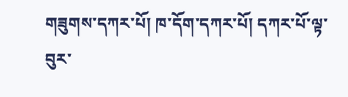གཟུགས་དཀར་པོ། ཁ་དོག་དཀར་པོ། དཀར་པོ་ལྟ་བུར་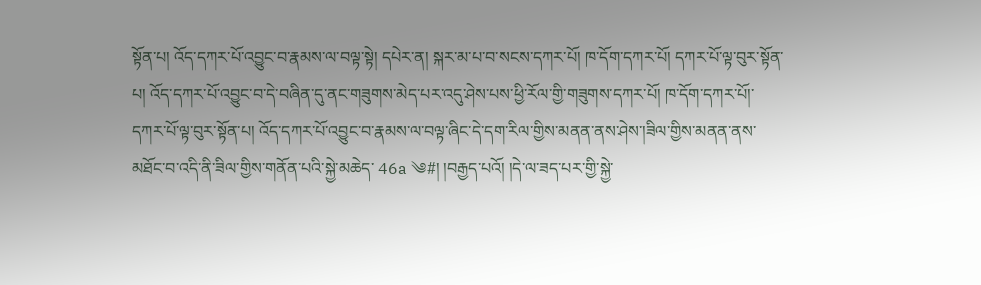སྟོན་པ། འོད་དཀར་པོ་འབྱུང་བ་རྣམས་ལ་བལྟ་སྟེ། དཔེར་ན། སྐར་མ་པ་བ་སངས་དཀར་པོ། ཁ་དོག་དཀར་པོ། དཀར་པོ་ལྟ་བུར་སྟོན་པ། འོད་དཀར་པོ་འབྱུང་བ་དེ་བཞིན་དུ་ནང་གཟུགས་མེད་པར་འདུ་ཤེས་པས་ཕྱི་རོལ་གྱི་གཟུགས་དཀར་པོ། ཁ་དོག་དཀར་པོ།་དཀར་པོ་ལྟ་བུར་སྟོན་པ། འོད་དཀར་པོ་འབྱུང་བ་རྣམས་ལ་བལྟ་ཞིང་དེ་དག་རིལ་གྱིས་མནན་ནས་ཤེས་།ཟིལ་གྱིས་མནན་ནས་མཐོང་བ་འདི་ནི་ཟིལ་གྱིས་གནོན་པའི་སྐྱེ་མཆེད་ 46a ༄#། །བརྒྱད་པའོ། །དེ་ལ་ཟད་པར་གྱི་སྐྱེ་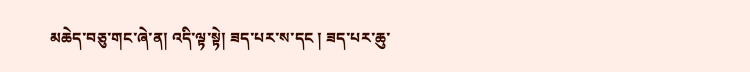མཆེད་བཅུ་གང་ཞེ་ན། འདི་ལྟ་སྟེ། ཟད་པར་ས་དང ། ཟད་པར་ཆུ་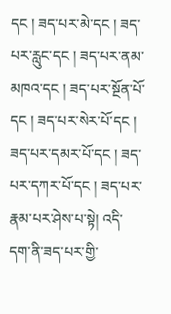དང ། ཟད་པར་མེ་དང ། ཟད་པར་རླུང་དང ། ཟད་པར་ནམ་མཁའ་དང ། ཟད་པར་སྔོན་པོ་དང ། ཟད་པར་སེར་པོ་དང ། ཟད་པར་དམར་པོ་དང ། ཟད་པར་དཀར་པོ་དང ། ཟད་པར་རྣམ་པར་ཤེས་པ་སྟེ། འདི་དག་ནི་ཟད་པར་གྱི་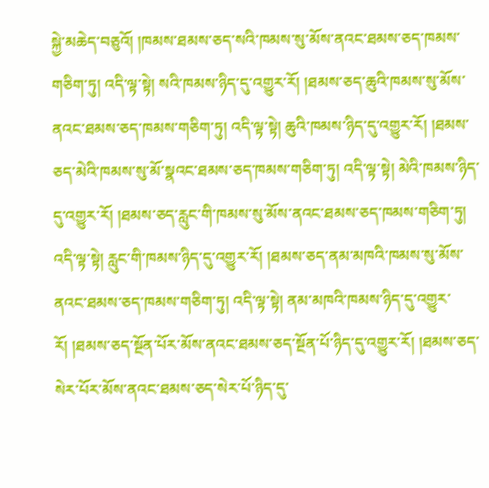སྐྱེ་མཆེད་བཅུའོ། །ཁམས་ཐམས་ཅད་སའི་ཁམས་སུ་མོས་ནའང་ཐམས་ཅད་ཁམས་གཅིག་ཏུ། འདི་ལྟ་སྟེ། སའི་ཁམས་ཉིད་དུ་འགྱུར་རོ། །ཐམས་ཅད་ཆུའི་ཁམས་སུ་མོས་ནའང་ཐམས་ཅད་ཁམས་གཅིག་ཏུ། འདི་ལྟ་སྟེ། ཆུའི་ཁམས་ཉིད་དུ་འགྱུར་རོ། །ཐམས་ཅད་མེའི་ཁམས་སུ་མོ་སྣའང་ཐམས་ཅད་ཁམས་གཅིག་ཏུ། འདི་ལྟ་སྟེ། མེའི་ཁམས་ཉིད་དུ་འགྱུར་རོ། །ཐམས་ཅད་རླུང་གི་ཁམས་སུ་མོས་ནའང་ཐམས་ཅད་ཁམས་གཅིག་ཏུ། འདི་ལྟ་སྟེ། རླུང་གི་ཁམས་ཉིད་དུ་འགྱུར་རོ། །ཐམས་ཅད་ནམ་མཁའི་ཁམས་སུ་མོས་ནའང་ཐམས་ཅད་ཁམས་གཅིག་ཏུ། འདི་ལྟ་སྟེ། ནམ་མཁའི་ཁམས་ཉིད་དུ་འགྱུར་རོ། །ཐམས་ཅད་སྔོན་པོར་མོས་ནའང་ཐམས་ཅད་སྔོན་པོ་ཉིད་དུ་འགྱུར་རོ། །ཐམས་ཅད་སེར་པོར་མོས་ནའང་ཐམས་ཅད་སེར་པོ་ཉིད་དུ་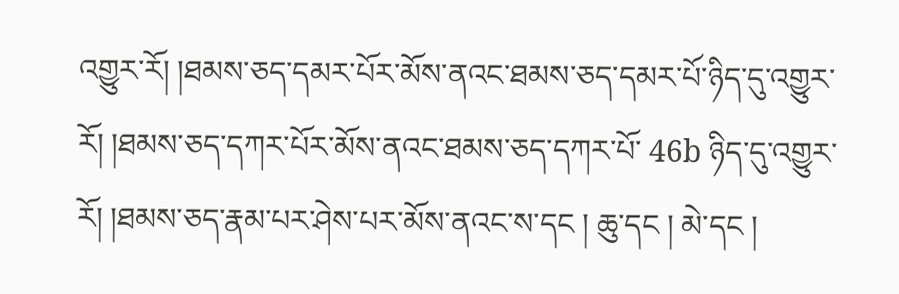འགྱུར་རོ། །ཐམས་ཅད་དམར་པོར་མོས་ནའང་ཐམས་ཅད་དམར་པོ་ཉིད་དུ་འགྱུར་རོ། །ཐམས་ཅད་དཀར་པོར་མོས་ནའང་ཐམས་ཅད་དཀར་པོ་ 46b ཉིད་དུ་འགྱུར་རོ། །ཐམས་ཅད་རྣམ་པར་ཤེས་པར་མོས་ནའང་ས་དང ། ཆུ་དང ། མེ་དང །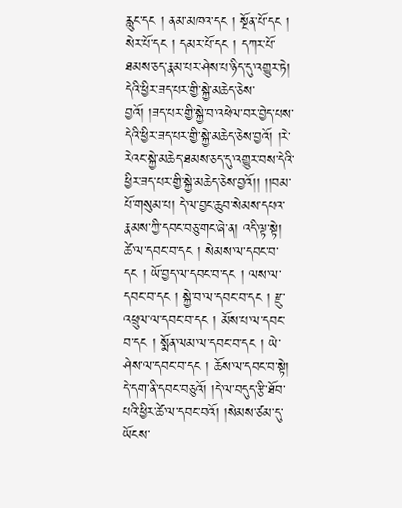རླུང་དང ། ནམ་མཁའ་དང ། སྔོན་པོ་དང ། སེར་པོ་དང ། དམར་པོ་དང ། དཀར་པོ་ཐམས་ཅད་རྣམ་པར་ཤེས་པ་ཉིད་དུ་འགྱུར་ཏེ། དེའི་ཕྱིར་ཟད་པར་གྱི་སྐྱེ་མཆེད་ཅེས་བྱའོ། །ཟད་པར་གྱི་སྐྱེ་བ་འཕེལ་བར་བྱེད་པས་དེའི་ཕྱིར་ཟད་པར་གྱི་སྐྱེ་མཆེད་ཅེས་བྱའོ། །རེ་རེའང་སྐྱེ་མཆེད་ཐམས་ཅད་དུ་འགྱུར་བས་དེའི་ཕྱིར་ཟད་པར་གྱི་སྐྱེ་མཆེད་ཅེས་བྱའོ།། །།བམ་པོ་གསུམ་པ། དེ་ལ་བྱང་ཆུབ་སེམས་དཔའ་རྣམས་ཀྱི་དབང་བཅུ་གང་ཞེ་ན། འདི་ལྟ་སྟེ། ཚེ་ལ་དབང་བ་དང ། སེམས་ལ་དབང་བ་དང ། ཡོ་བྱད་ལ་དབང་བ་དང ། ལས་ལ་དབང་བ་དང ། སྐྱེ་བ་ལ་དབང་བ་དང ། རྫུ་འཕྲུལ་ལ་དབང་བ་དང ། མོས་པ་ལ་དབང་བ་དང ། སྨོན་ལམ་ལ་དབང་བ་དང ། ཡེ་ཤེས་ལ་དབང་བ་དང ། ཆོས་ལ་དབང་བ་སྟེ། དེ་དག་ནི་དབང་བཅུའོ། །དེ་ལ་བདུད་རྩི་ཐོབ་པའི་ཕྱིར་ཚེ་ལ་དབང་བའོ། །སེམས་ཙམ་དུ་ཡོངས་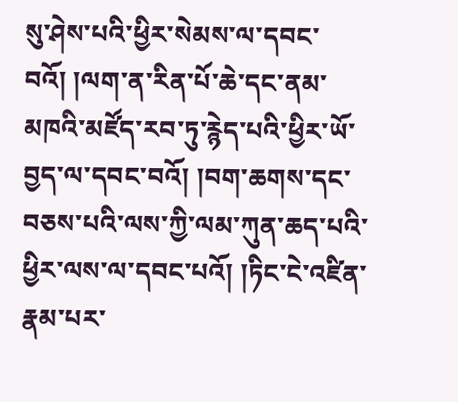སུ་ཤེས་པའི་ཕྱིར་སེམས་ལ་དབང་བའོ། །ལག་ན་རིན་པོ་ཆེ་དང་ནམ་མཁའི་མཛོད་རབ་ཏུ་རྙེད་པའི་ཕྱིར་ཡོ་བྱད་ལ་དབང་བའོ། །བག་ཆགས་དང་བཅས་པའི་ལས་ཀྱི་ལམ་ཀུན་ཆད་པའི་ཕྱིར་ལས་ལ་དབང་པའོ། །ཏིང་ངེ་འཛིན་རྣམ་པར་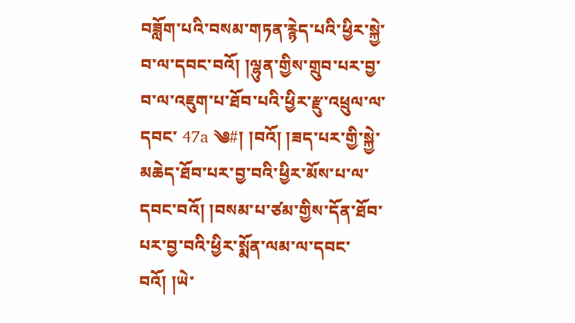བཟློག་པའི་བསམ་གཏན་རྙེད་པའི་ཕྱིར་སྐྱེ་བ་ལ་དབང་བའོ། །ལྷུན་གྱིས་གྲུབ་པར་བྱ་བ་ལ་འཇུག་པ་ཐོབ་པའི་ཕྱིར་རྫུ་འཕྲུལ་ལ་དབང་ 47a ༄#། །བའོ། །ཟད་པར་གྱི་སྐྱེ་མཆེད་ཐོབ་པར་བྱ་བའི་ཕྱིར་མོས་པ་ལ་དབང་བའོ། །བསམ་པ་ཙམ་གྱིས་དོན་ཐོབ་པར་བྱ་བའི་ཕྱིར་སྨོན་ལམ་ལ་དབང་བའོ། །ཡེ་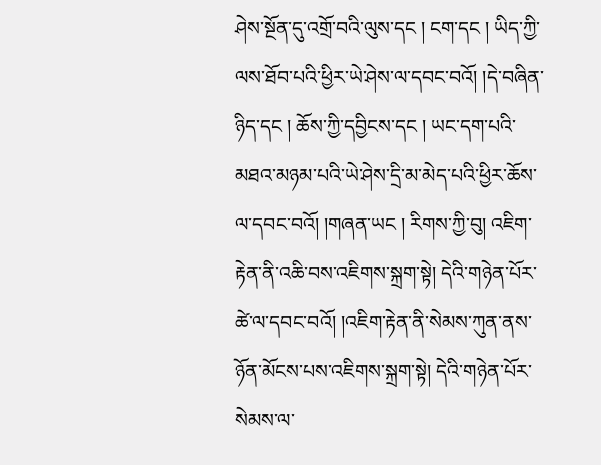ཤེས་སྔོན་དུ་འགྲོ་བའི་ལུས་དང ། ངག་དང ། ཡིད་ཀྱི་ལས་ཐོབ་པའི་ཕྱིར་ཡེ་ཤེས་ལ་དབང་བའོ། །དེ་བཞིན་ཉིད་དང ། ཆོས་ཀྱི་དབྱིངས་དང ། ཡང་དག་པའི་མཐའ་མཉམ་པའི་ཡེ་ཤེས་དྲི་མ་མེད་པའི་ཕྱིར་ཆོས་ལ་དབང་བའོ། །གཞན་ཡང ། རིགས་ཀྱི་བུ། འཇིག་རྟེན་ནི་འཆི་བས་འཇིགས་སྐྲག་སྟེ། དེའི་གཉེན་པོར་ཚེ་ལ་དབང་བའོ། །འཇིག་རྟེན་ནི་སེམས་ཀུན་ནས་ཉོན་མོངས་པས་འཇིགས་སྐྲག་སྟེ། དེའི་གཉེན་པོར་སེམས་ལ་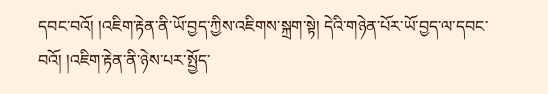དབང་བའོ། །འཇིག་རྟེན་ནི་ཡོ་བྱད་ཀྱིས་འཇིགས་སྐྲག་སྟེ། དེའི་གཉེན་པོར་ཡོ་བྱད་ལ་དབང་བའོ། །འཇིག་རྟེན་ནི་ཉེས་པར་སྤྱོད་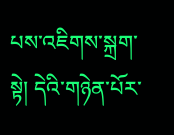པས་འཇིགས་སྐྲག་སྟེ། དེའི་གཉེན་པོར་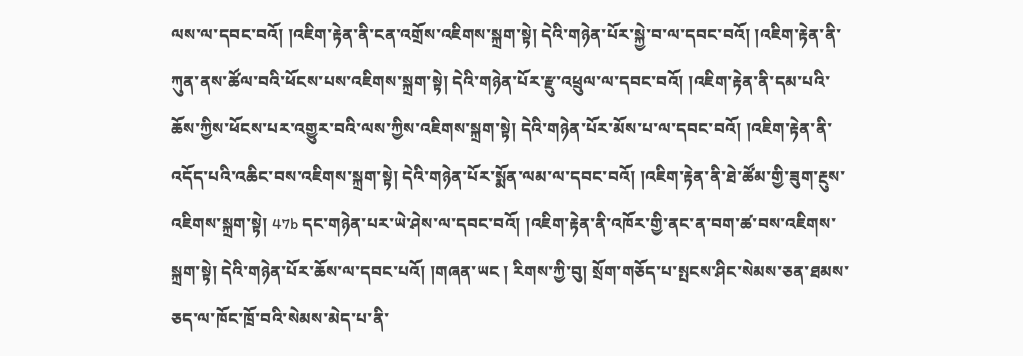ལས་ལ་དབང་བའོ། །འཇིག་རྟེན་ནི་ངན་འགྲོས་འཇིགས་སྐྲག་སྟེ། དེའི་གཉེན་པོར་སྐྱེ་བ་ལ་དབང་བའོ། །འཇིག་རྟེན་ནི་ཀུན་ནས་ཚོལ་བའི་ཕོངས་པས་འཇིགས་སྐྲག་སྟེ། དེའི་གཉེན་པོར་རྫུ་འཕྲུལ་ལ་དབང་བའོ། །འཇིག་རྟེན་ནི་དམ་པའི་ཆོས་ཀྱིས་ཕོངས་པར་འགྱུར་བའི་ལས་ཀྱིས་འཇིགས་སྐྲག་སྟེ། དེའི་གཉེན་པོར་མོས་པ་ལ་དབང་བའོ། །འཇིག་རྟེན་ནི་འདོད་པའི་འཆིང་བས་འཇིགས་སྐྲག་སྟེ། དེའི་གཉེན་པོར་སྨོན་ལམ་ལ་དབང་བའོ། །འཇིག་རྟེན་ནི་ཐེ་ཚོམ་གྱི་ཟུག་རྔུས་འཇིགས་སྐྲག་སྟེ། 47b དང་གཉེན་པར་ཡེ་ཤེས་ལ་དབང་བའོ། །འཇིག་རྟེན་ནི་འཁོར་གྱི་ནང་ན་བག་ཚ་བས་འཇིགས་སྐྲག་སྟེ། དེའི་གཉེན་པོར་ཆོས་ལ་དབང་པའོ། །གཞན་ཡང ། རིགས་ཀྱི་བུ། སྲོག་གཅོད་པ་སྤངས་ཤིང་སེམས་ཅན་ཐམས་ཅད་ལ་ཁོང་ཁྲོ་བའི་སེམས་མེད་པ་ནི་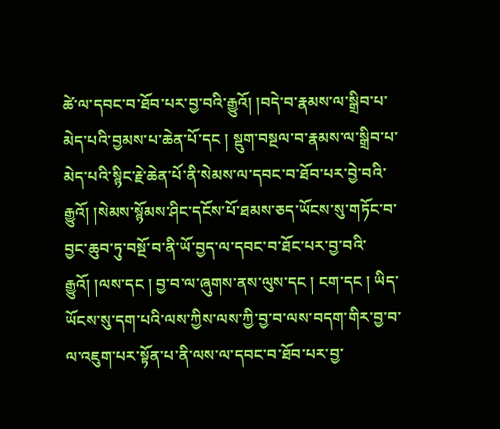ཚེ་ལ་དབང་བ་ཐོབ་པར་བྱ་བའི་རྒྱུའོ། །བདེ་བ་རྣམས་ལ་སྒྲིབ་པ་མེད་པའི་བྱམས་པ་ཆེན་པོ་དང ། སྡུག་བསྔལ་བ་རྣམས་ལ་སྒྲིབ་པ་མེད་པའི་སྙིང་རྗེ་ཆེན་པོ་ནི་སེམས་ལ་དབང་བ་ཐོབ་པར་བྱེ་བའི་རྒྱུའོ། །སེམས་སྙོམས་ཤིང་དངོས་པོ་ཐམས་ཅད་ཡོངས་སུ་གཏོང་བ་བྱང་ཆུབ་ཏུ་བསྔོ་བ་ནི་ཡོ་བྱད་ལ་དབང་བ་ཐོང་པར་བྱ་བའི་རྒྱུའོ། །ལས་དང ། བྱ་བ་ལ་ཞུགས་ནས་ལུས་དང ། ངག་དང ། ཡིད་ཡོངས་སུ་དག་པའི་ལས་ཀྱིས་ལས་ཀྱི་བྱ་བ་ལས་བདག་གིར་བྱ་བ་ལ་འཇུག་པར་སྟོན་པ་ནི་ལས་ལ་དབང་བ་ཐོབ་པར་བྱ་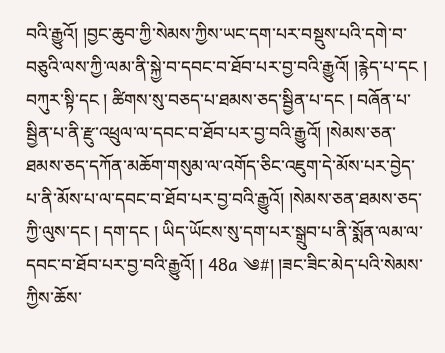བའི་རྒྱུའོ། །བྱང་ཆུབ་ཀྱི་སེམས་ཀྱིས་ཡང་དག་པར་བསྡུས་པའི་དགེ་བ་བཅུའི་ལས་ཀྱི་ལམ་ནི་སྐྱེ་བ་དབང་བ་ཐོབ་པར་བྱ་བའི་རྒྱུའོ། །རྙེད་པ་དང ། བཀུར་སྟི་དང ། ཚིགས་སུ་བཅད་པ་ཐམས་ཅད་སྦྱིན་པ་དང ། བཞོན་པ་སྦྱིན་པ་ནི་རྫུ་འཕྲུལ་ལ་དབང་བ་ཐོབ་པར་བྱ་བའི་རྒྱུའོ། །སེམས་ཅན་ཐམས་ཅད་དཀོན་མཆོག་གསུམ་ལ་འགོད་ཅིང་འཇུག་དེ་མོས་པར་བྱེད་པ་ནི་མོས་པ་ལ་དབང་བ་ཐོབ་པར་བྱ་བའི་རྒྱུའོ། །སེམས་ཅན་ཐམས་ཅད་ཀྱི་ལུས་དང ། དག་དང ། ཡིད་ཡོངས་སུ་དག་པར་སྒྲུབ་པ་ནི་སྨོན་ལམ་ལ་དབང་བ་ཐོབ་པར་བྱ་བའི་རྒྱུའོ། ། 48a ༄#། །ཟང་ཟིང་མེད་པའི་སེམས་ཀྱིས་ཆོས་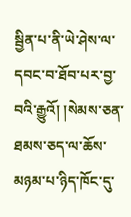སྦྱིན་པ་ནི་ཡེ་ཤེས་ལ་དབང་བ་ཐོབ་པར་བྱ་བའི་རྒྱུའོ། །སེམས་ཅན་ཐམས་ཅད་ལ་ཆོས་མཉམ་པ་ཉིད་ཁོང་དུ་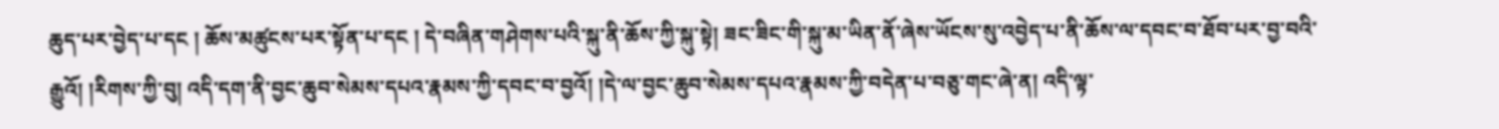ཆུད་པར་བྱེད་པ་དང ། ཆོས་མཚུངས་པར་སྟོན་པ་དང ། དེ་བཞིན་གཤེགས་པའི་སྐུ་ནི་ཆོས་ཀྱི་སྐུ་སྟེ། ཟང་ཟིང་གི་སྐུ་མ་ཡིན་ནོ་ཞེས་ཡོངས་སུ་འབྱེད་པ་ནི་ཆོས་ལ་དབང་བ་ཐོབ་པར་བྱ་བའི་རྒྱུའོ། །རིགས་ཀྱི་བུ། འདི་དག་ནི་བྱང་ཆུབ་སེམས་དཔའ་རྣམས་ཀྱི་དབང་བ་བྱའོ། །དེ་ལ་བྱང་ཆུབ་སེམས་དཔའ་རྣམས་ཀྱི་བདེན་པ་བཅུ་གང་ཞེ་ན། འདི་ལྟ་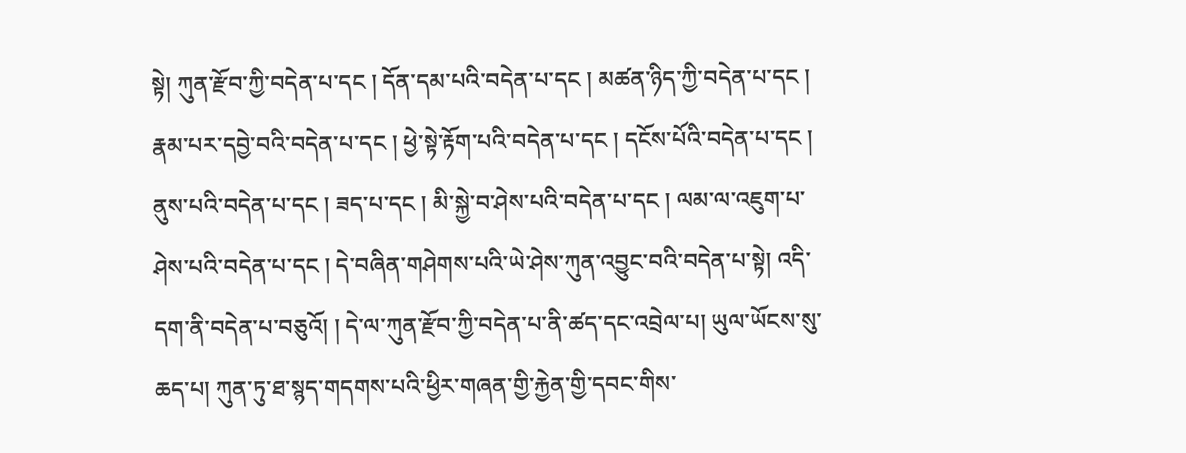སྟེ། ཀུན་རྫོབ་ཀྱི་བདེན་པ་དང ། དོན་དམ་པའི་བདེན་པ་དང ། མཚན་ཉིད་ཀྱི་བདེན་པ་དང ། རྣམ་པར་དབྱེ་བའི་བདེན་པ་དང ། ཕྱེ་སྟེ་རྟོག་པའི་བདེན་པ་དང ། དངོས་པོའི་བདེན་པ་དང ། ནུས་པའི་བདེན་པ་དང ། ཟད་པ་དང ། མི་སྐྱེ་བ་ཤེས་པའི་བདེན་པ་དང ། ལམ་ལ་འཇུག་པ་ཤེས་པའི་བདེན་པ་དང ། དེ་བཞིན་གཤེགས་པའི་ཡེ་ཤེས་ཀུན་འབྱུང་བའི་བདེན་པ་སྟེ། འདི་དག་ནི་བདེན་པ་བཅུའོ། ། དེ་ལ་ཀུན་རྫོབ་ཀྱི་བདེན་པ་ནི་ཚད་དང་འབྲེལ་པ། ཡུལ་ཡོངས་སུ་ཆད་པ། ཀུན་ཏུ་ཐ་སྙད་གདགས་པའི་ཕྱིར་གཞན་གྱི་རྐྱེན་གྱི་དབང་གིས་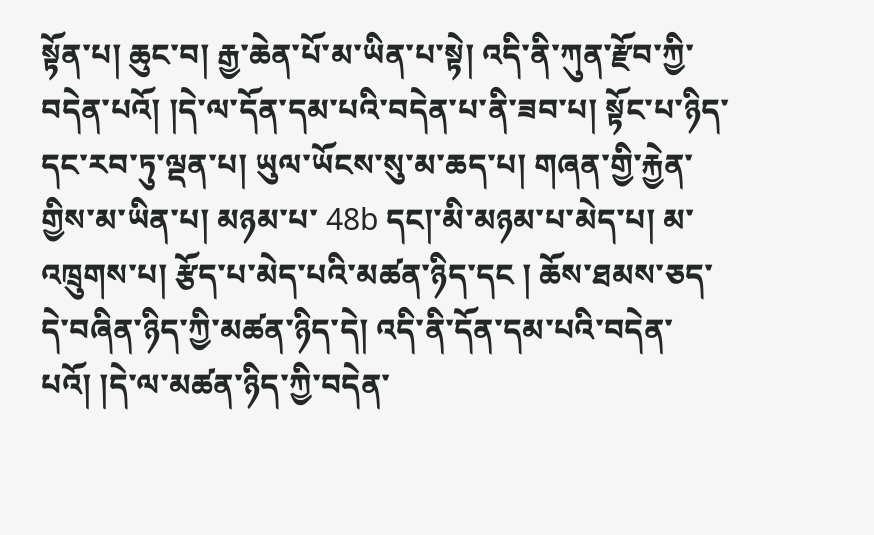སྟོན་པ། ཆུང་བ། རྒྱ་ཆེན་པོ་མ་ཡིན་པ་སྟེ། འདི་ནི་ཀུན་རྫོབ་ཀྱི་བདེན་པའོ། །དེ་ལ་དོན་དམ་པའི་བདེན་པ་ནི་ཟབ་པ། སྟོང་པ་ཉིད་དང་རབ་ཏུ་ལྡན་པ། ཡུལ་ཡོངས་སུ་མ་ཆད་པ། གཞན་གྱི་རྐྱེན་གྱིས་མ་ཡིན་པ། མཉམ་པ་ 48b དང།་མི་མཉམ་པ་མེད་པ། མ་འཁྲུགས་པ། རྩོད་པ་མེད་པའི་མཚན་ཉིད་དང ། ཆོས་ཐམས་ཅད་དེ་བཞིན་ཉིད་ཀྱི་མཚན་ཉིད་དེ། འདི་ནི་དོན་དམ་པའི་བདེན་པའོ། །དེ་ལ་མཚན་ཉིད་ཀྱི་བདེན་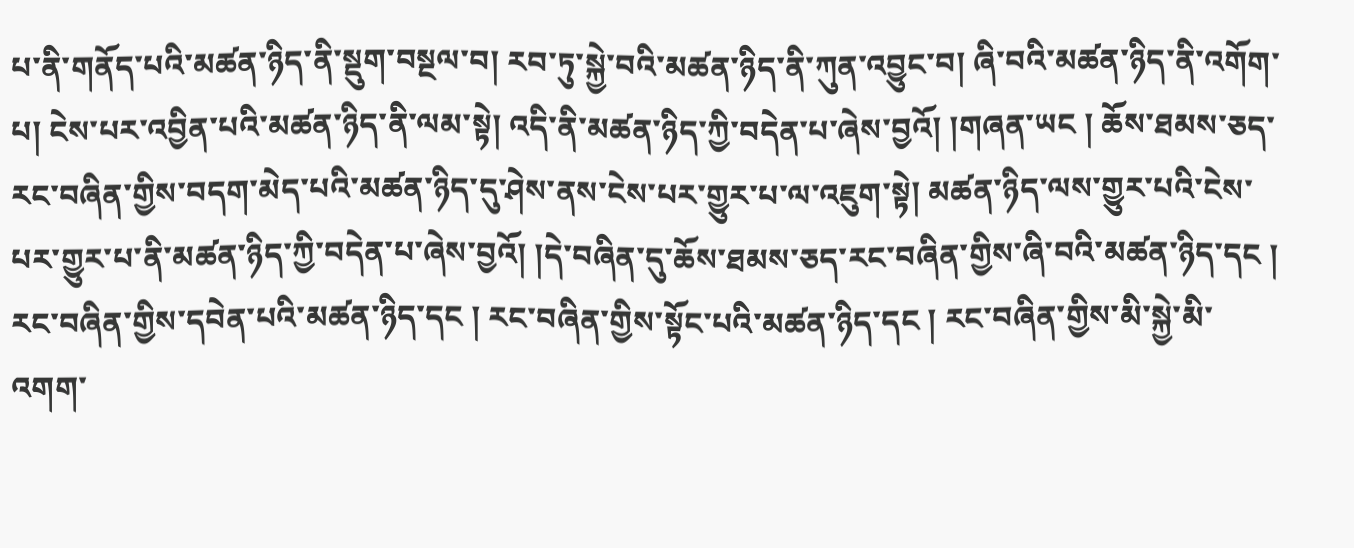པ་ནི་གནོད་པའི་མཚན་ཉིད་ནི་སྡུག་བསྔལ་བ། རབ་ཏུ་སྐྱེ་བའི་མཚན་ཉིད་ནི་ཀུན་འབྱུང་བ། ཞི་བའི་མཚན་ཉིད་ནི་འགོག་པ། ངེས་པར་འབྱིན་པའི་མཚན་ཉིད་ནི་ལམ་སྟེ། འདི་ནི་མཚན་ཉིད་ཀྱི་བདེན་པ་ཞེས་བྱའོ། །གཞན་ཡང ། ཆོས་ཐམས་ཅད་རང་བཞིན་གྱིས་བདག་མེད་པའི་མཚན་ཉིད་དུ་ཤེས་ནས་ངེས་པར་གྱུར་པ་ལ་འཇུག་སྟེ། མཚན་ཉིད་ལས་གྱུར་པའི་ངེས་པར་གྱུར་པ་ནི་མཚན་ཉིད་ཀྱི་བདེན་པ་ཞེས་བྱའོ། །དེ་བཞིན་དུ་ཆོས་ཐམས་ཅད་རང་བཞིན་གྱིས་ཞི་བའི་མཚན་ཉིད་དང ། རང་བཞིན་གྱིས་དབེན་པའི་མཚན་ཉིད་དང ། རང་བཞིན་གྱིས་སྟོང་པའི་མཚན་ཉིད་དང ། རང་བཞིན་གྱིས་མི་སྐྱེ་མི་འགག་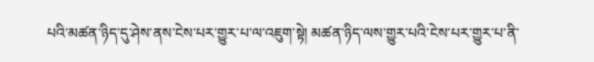པའི་མཚན་ཉིད་དུ་ཤེས་ནས་ངེས་པར་གྱུར་པ་ལ་འཇུག་སྟེ། མཚན་ཉིད་ལས་གྱུར་པའི་ངེས་པར་གྱུར་པ་ནི་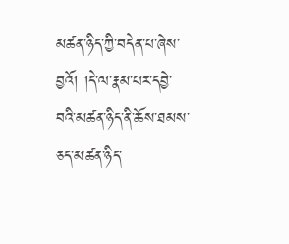མཚན་ཉིད་ཀྱི་བདེན་པ་ཞེས་བྱའོ། །དེ་ལ་རྣམ་པར་དབྱེ་བའི་མཚན་ཉིད་ནི་ཆོས་ཐམས་ཅད་མཚན་ཉིད་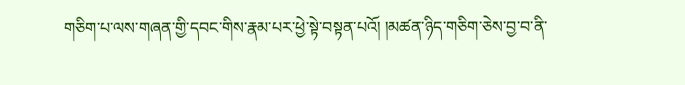གཅིག་པ་ལས་གཞན་གྱི་དབང་གིས་རྣམ་པར་ཕྱེ་སྟེ་བསྟན་པའོ། །མཚན་ཉིད་གཅིག་ཅེས་བྱ་བ་ནི་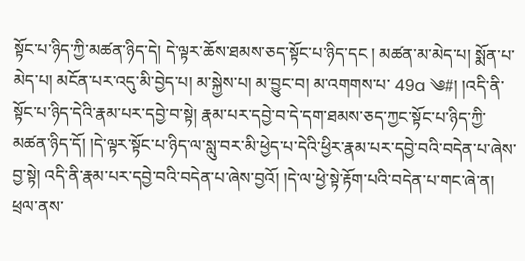སྟོང་པ་ཉིད་ཀྱི་མཚན་ཉིད་དེ། དེ་ལྟར་ཆོས་ཐམས་ཅད་སྟོང་པ་ཉིད་དང ། མཚན་མ་མེད་པ། སྨོན་པ་མེད་པ། མངོན་པར་འདུ་མི་བྱེད་པ། མ་སྐྱེས་པ། མ་བྱུང་བ། མ་འགགས་པ་ 49a ༄#། །འདི་ནི་སྟོང་པ་ཉིད་དེའི་རྣམ་པར་དབྱེ་བ་སྟེ། རྣམ་པར་དབྱེ་བ་དེ་དག་ཐམས་ཅད་ཀྱང་སྟོང་པ་ཉིད་ཀྱི་མཚན་ཉིད་དོ། །དེ་ལྟར་སྟོང་པ་ཉིད་ལ་སླུ་བར་མི་ཕྱེད་པ་དེའི་ཕྱིར་རྣམ་པར་དབྱེ་བའི་བདེན་པ་ཞེས་བྱ་སྟེ། འདི་ནི་རྣམ་པར་དབྱེ་བའི་བདེན་པ་ཞེས་བྱའོ། །དེ་ལ་ཕྱེ་སྟེ་རྟོག་པའི་བདེན་པ་གང་ཞེ་ན། ཕྲལ་ནས་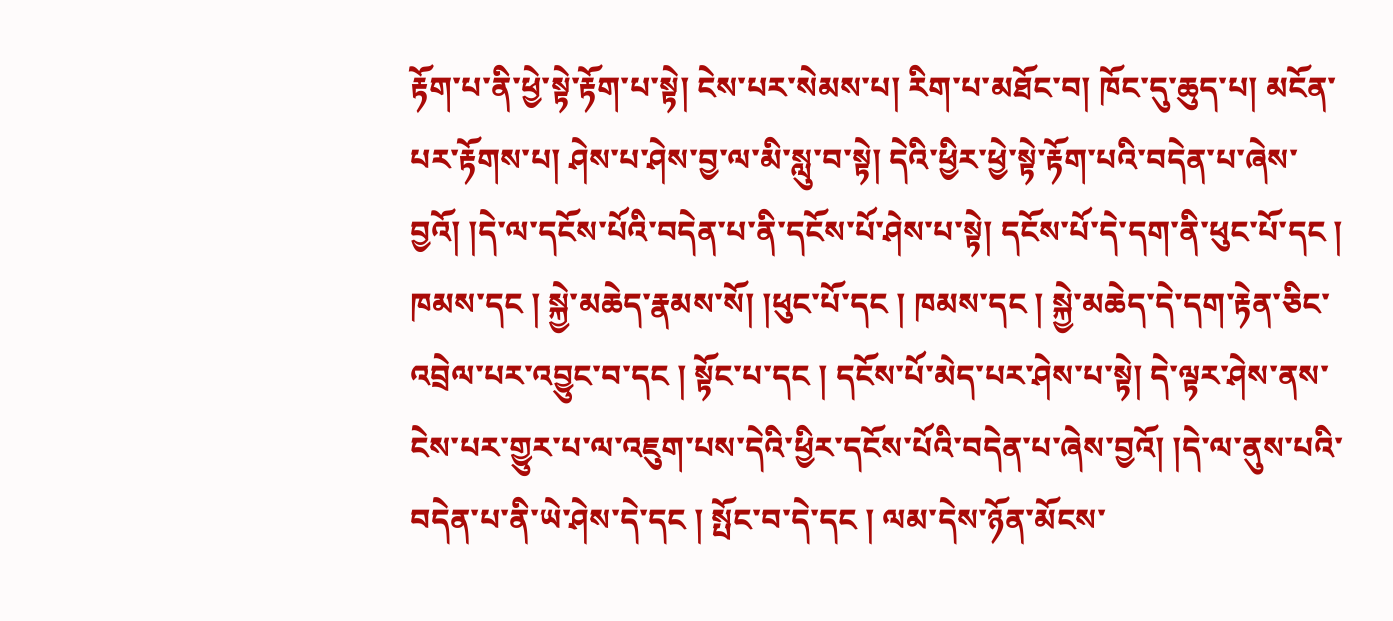རྟོག་པ་ནི་ཕྱེ་སྟེ་རྟོག་པ་སྟེ། ངེས་པར་སེམས་པ། རིག་པ་མཐོང་བ། ཁོང་དུ་ཆུད་པ། མངོན་པར་རྟོགས་པ། ཤེས་པ་ཤེས་བྱ་ལ་མི་སླུ་བ་སྟེ། དེའི་ཕྱིར་ཕྱེ་སྟེ་རྟོག་པའི་བདེན་པ་ཞེས་བྱའོ། །དེ་ལ་དངོས་པོའི་བདེན་པ་ནི་དངོས་པོ་ཤེས་པ་སྟེ། དངོས་པོ་དེ་དག་ནི་ཕུང་པོ་དང ། ཁམས་དང ། སྐྱེ་མཆེད་རྣམས་སོ། །ཕུང་པོ་དང ། ཁམས་དང ། སྐྱེ་མཆེད་དེ་དག་རྟེན་ཅིང་འབྲེལ་པར་འབྱུང་བ་དང ། སྟོང་པ་དང ། དངོས་པོ་མེད་པར་ཤེས་པ་སྟེ། དེ་ལྟར་ཤེས་ནས་ངེས་པར་གྱུར་པ་ལ་འཇུག་པས་དེའི་ཕྱིར་དངོས་པོའི་བདེན་པ་ཞེས་བྱའོ། །དེ་ལ་ནུས་པའི་བདེན་པ་ནི་ཡེ་ཤེས་དེ་དང ། སྤོང་བ་དེ་དང ། ལམ་དེས་ཉོན་མོངས་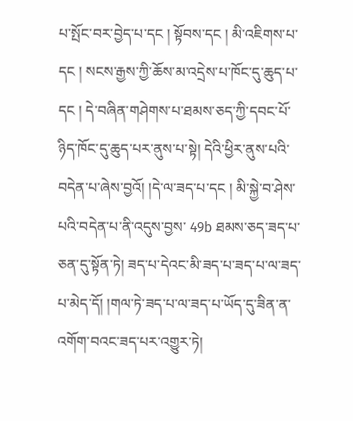པ་སྤོང་བར་བྱེད་པ་དང ། སྟོབས་དང ། མི་འཇིགས་པ་དང ། སངས་རྒྱས་ཀྱི་ཆོས་མ་འདྲེས་པ་ཁོང་དུ་ཆུད་པ་དང ། དེ་བཞིན་གཤེགས་པ་ཐམས་ཅད་ཀྱི་དབང་པོ་ཉིད་ཁོང་དུ་ཆུད་པར་ནུས་པ་སྟེ། དེའི་ཕྱིར་ནུས་པའི་བདེན་པ་ཞེས་བྱའོ། །དེ་ལ་ཟད་པ་དང ། མི་སྐྱེ་བ་ཤེས་པའི་བདེན་པ་ནི་འདུས་བྱས་ 49b ཐམས་ཅད་ཟད་པ་ཅན་དུ་སྟོན་ཏེ། ཟད་པ་དེའང་མི་ཟད་པ་ཟད་པ་ལ་ཟད་པ་མེད་དོ། །གལ་ཏེ་ཟད་པ་ལ་ཟད་པ་ཡོད་དུ་ཟིན་ན་འགོག་བའང་ཟད་པར་འགྱུར་ཏེ།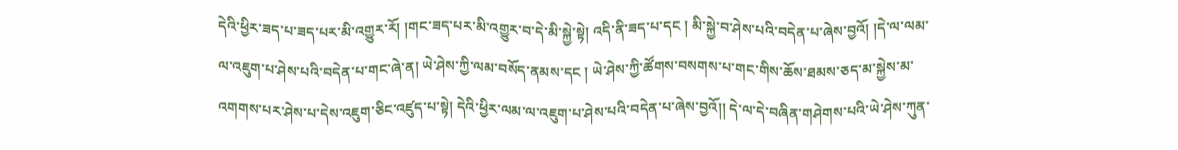དེའི་ཕྱིར་ཟད་པ་ཟད་པར་མི་འགྱུར་རོ། །གང་ཟད་པར་མི་འགྱུར་བ་དེ་མི་སྐྱེ་སྟེ། འདི་ནི་ཟད་པ་དང ། མི་སྐྱེ་བ་ཤེས་པའི་བདེན་པ་ཞེས་བྱའོ། །དེ་ལ་ལམ་ལ་འཇུག་པ་ཤེས་པའི་བདེན་པ་གང་ཞེ་ན། ཡེ་ཤེས་ཀྱི་ལམ་བསོད་ནམས་དང ། ཡེ་ཤེས་ཀྱི་ཚོགས་བསགས་པ་གང་གིས་ཆོས་ཐམས་ཅད་མ་སྐྱེས་མ་འགགས་པར་ཤེས་པ་དེས་འཇུག་ཅིང་འཛུད་པ་སྟེ། དེའི་ཕྱིར་ལམ་ལ་འཇུག་པ་ཤེས་པའི་བདེན་པ་ཞེས་བྱའོ།། དེ་ལ་དེ་བཞིན་གཤེགས་པའི་ཡེ་ཤེས་ཀུན་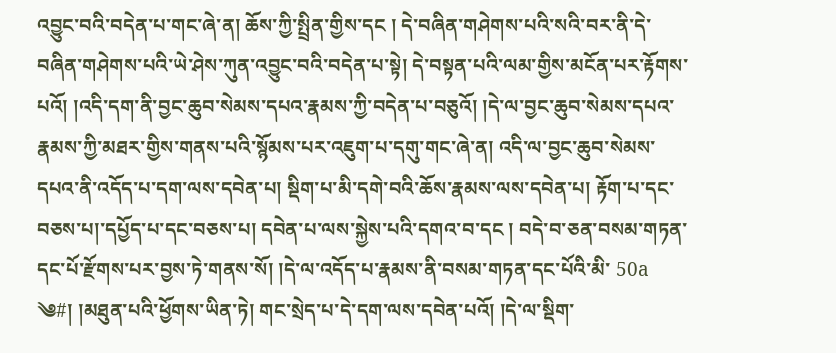འབྱུང་བའི་བདེན་པ་གང་ཞེ་ན། ཆོས་ཀྱི་སྤྲིན་གྱིས་དང ། དེ་བཞིན་གཤེགས་པའི་སའི་བར་ནི་དེ་བཞིན་གཤེགས་པའི་ཡེ་ཤེས་ཀུན་འབྱུང་བའི་བདེན་པ་སྟེ། དེ་བསྟན་པའི་ལམ་གྱིས་མངོན་པར་རྟོགས་པའོ། །འདི་དག་ནི་བྱང་ཆུབ་སེམས་དཔའ་རྣམས་ཀྱི་བདེན་པ་བཅུའོ། །དེ་ལ་བྱང་ཆུབ་སེམས་དཔའ་རྣམས་ཀྱི་མཐར་གྱིས་གནས་པའི་སྙོམས་པར་འཇུག་པ་དགུ་གང་ཞེ་ན། འདི་ལ་བྱང་ཆུབ་སེམས་དཔའ་ནི་འདོད་པ་དག་ལས་དབེན་པ། སྡིག་པ་མི་དགེ་བའི་ཆོས་རྣམས་ལས་དབེན་པ། རྟོག་པ་དང་བཅས་པ།་དཔྱོད་པ་དང་བཅས་པ། དབེན་པ་ལས་སྐྱེས་པའི་དགའ་བ་དང ། བདེ་བ་ཅན་བསམ་གཏན་དང་པོ་རྫོགས་པར་བྱས་ཏེ་གནས་སོ། །དེ་ལ་འདོད་པ་རྣམས་ནི་བསམ་གཏན་དང་པོའི་མི་ 50a ༄#། །མཐུན་པའི་ཕྱོགས་ཡིན་ཏེ། གང་སྲེད་པ་དེ་དག་ལས་དབེན་པའོ། །དེ་ལ་སྡིག་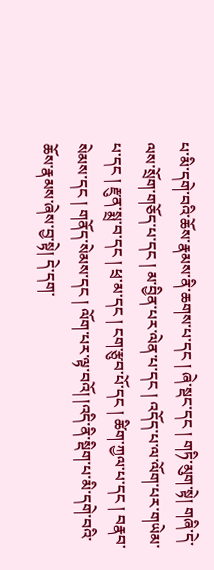པ་མི་དགེ་བའི་ཆོས་རྣམས་ནི་ཆགས་པ་དང ། ཞེ་སྡང་དང ། གཏི་མུག་སྟེ། གཞི་དེ་ལས་སྲོག་གཅོད་པ་དང ། མ་བྱིན་པར་ལེན་པ་དང ། འདོད་པ་ལ་ལོག་པར་གཡེམ་པ་དང ། རྫུན་སྨྲ་བ་དང ། ཕྲ་མ་དང ། ངག་རྩུབ་པོ་དང ། ཚིག་ཀྱལ་པ་དང ། བརྣབ་སེམས་དང ། གནོད་སེམས་དང ། ལོག་པར་ལྟ་བའོ། །འདི་ནི་སྡིག་པ་མི་དགེ་བའི་ཆོས་རྣམས་ཞེས་བྱ་སྟེ། དེ་དག་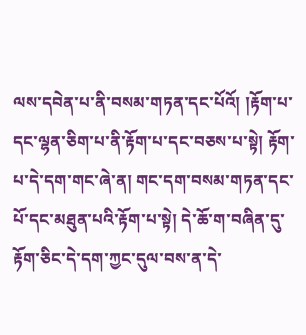ལས་དབེན་པ་ནི་བསམ་གཏན་དང་པོའོ། །རྟོག་པ་དང་ལྷན་ཅིག་པ་ནི་རྟོག་པ་དང་བཅས་པ་སྟེ། རྟོག་པ་དེ་དག་གང་ཞེ་ན། གང་དག་བསམ་གཏན་དང་པོ་དང་མཐུན་པའི་རྟོག་པ་སྟེ། དེ་ཆོ་ག་བཞིན་དུ་རྟོག་ཅིང་དེ་དག་ཀྱང་དུལ་བས་ན་དེ་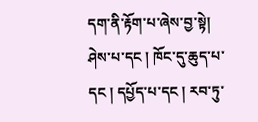དག་ནི་རྟོག་པ་ཞེས་བྱ་སྟེ། ཤེས་པ་དང ། ཁོང་དུ་ཆུད་པ་དང ། དཔྱོད་པ་དང ། རབ་ཏུ་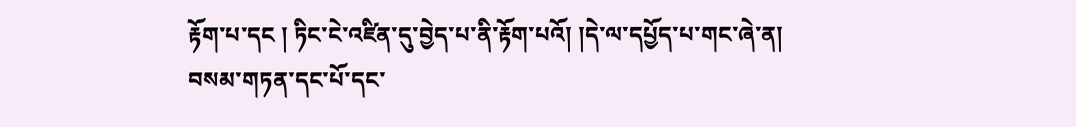རྟོག་པ་དང ། ཏིང་ངེ་འཛིན་དུ་བྱེད་པ་ནི་རྟོག་པའོ། །དེ་ལ་དཔྱོད་པ་གང་ཞེ་ན། བསམ་གཏན་དང་པོ་དང་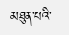མཐུན་པའི་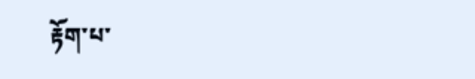རྟོག་པ་